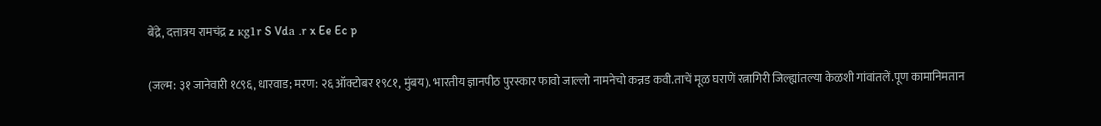बेंद्रे, दत्तात्रय रामचंद्र z кg1r S Vdа .r x Ee Ec p

(जल्म: ३१ जानेवारी १८९६, धारवाड; मरण: २६ ऑक्टोबर १९८१, मुंबय). भारतीय ज्ञानपीठ पुरस्कार फावो जाल्लो नामनेचो कन्नड कवी.ताचें मूळ घराणें रत्नागिरी जिल्ह्यांतल्या केळशी गांवांतलें.पूण कामानिमतान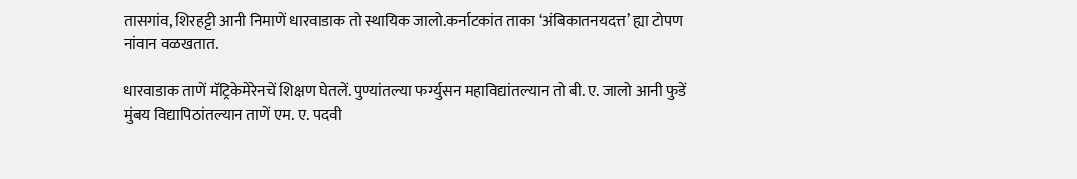तासगांव, शिरहट्टी आनी निमाणें धारवाडाक तो स्थायिक जालो.कर्नाटकांत ताका ‘अंबिकातनयदत्त’ ह्या टोपण नांवान वळखतात.

धारवाडाक ताणें मॅट्रिकेमेरेनचें शिक्षण घेतलें. पुण्यांतल्या फर्ग्युसन महाविद्यांतल्यान तो बी. ए. जालो आनी फुडें मुंबय विद्यापिठांतल्यान ताणें एम. ए. पदवी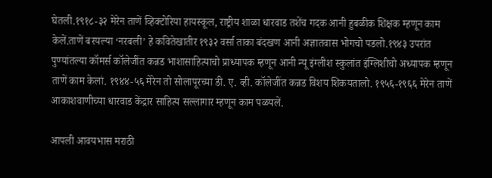घेतली.१९१८-३२ मेरेन ताणें व्हिक्टोरिया हायस्कूल, राष्ट्रीय शाळा धारवाड तशेंच गदक आनी हुबळीक शिक्षक म्हणून काम केलें.ताणें बरयल्या ‘नरबली’ हे कवितेखातीर १९३२ वर्सा ताका बंदखण आनी अज्ञातवास भोगचो पडलो.१९४३ उपरांत पुण्यांतल्या कॉमर्स कॉलेजींत कन्नड भाशासाहित्याचो प्राध्यापक म्हणून आनी न्यू इंग्लीश स्कुलांत इंग्लिशीचो अध्यापक म्हणून ताणें काम केलां. १९४४-५६ मेरेन तो सोलापूरच्या डी. ए. व्ही. कॉलेजींत कन्नड विशय शिकयतालो. १९५६-१९६६ मेरेन ताणें आकाशवाणीच्या धारवाड केंद्रार साहित्य सल्लागार म्हणून काम पळयलें.

आपली आवयभास मराठी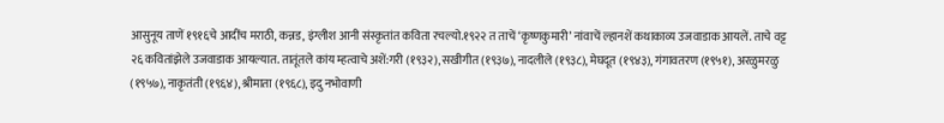आसुनूय ताणें १९१६चे आदींच मराठी, कन्नड, इंग्लीश आनी संस्कृतांत कविता रचल्यो.१९२२ त ताचें ‘कृष्णकुमारी’ नांवाचें ल्हानशें कथाकाव्य उजवाडाक आयलें. ताचे वट्ट २६ कवितांझेले उजवाडाक आयल्यात. तातूंतले कांय म्हत्वाचे अशें:गरी (१९३२), सखीगीत (१९३७), नादलीले (१९३८), मेघदूत (१९४३), गंगावतरण (१९५१), अरळुमरळु (१९५७), नाकृतंती (१९६४), श्रीमाता (१९६८), इदु नभोवाणी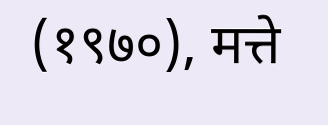(१९७०), मत्ते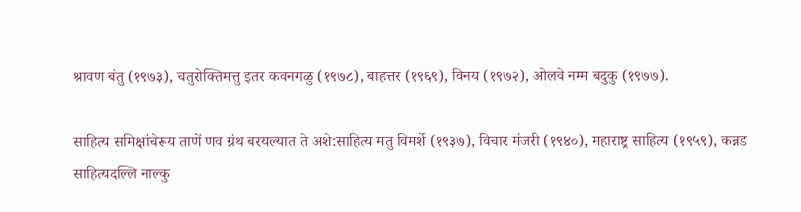श्रावण बंतु (१९७३), चतुरोक्तिमत्तु इतर कवनगळु (१९७८), बाहत्तर (१९६९), विनय (१९७२), ओलवे नम्म बदुकु (१९७७).

साहित्य समिक्षांचेरूय ताणें णव ग्रंथ बरयल्यात ते अशे:साहित्य मतु विमर्शे (१९३७), विचार मंजरी (१९४०), महाराष्ट्र साहित्य (१९५९), कन्नड साहित्यदल्लि नाल्कु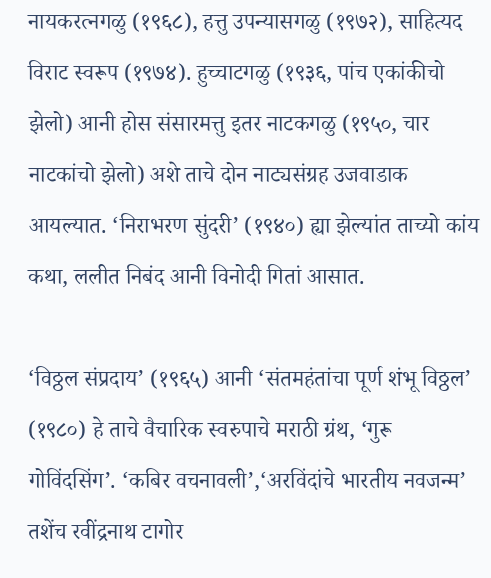नायकरत्नगळु (१९६८), हत्तु उपन्यासगळु (१९७२), साहित्यद विराट स्वरूप (१९७४). हुच्चाटगळु (१९३६, पांच एकांकीचो झेलो) आनी होस संसारमत्तु इतर नाटकगळु (१९५०, चार नाटकांचो झेलो) अशे ताचे दोन नाट्यसंग्रह उजवाडाक आयल्यात. ‘निराभरण सुंदरी’ (१९४०) ह्या झेल्यांत ताच्यो कांय कथा, ललीत निबंद आनी विनोदी गितां आसात.

‘विठ्ठल संप्रदाय’ (१९६५) आनी ‘संतमहंतांचा पूर्ण शंभू विठ्ठल’ (१९८०) हे ताचे वैचारिक स्वरुपाचे मराठी ग्रंथ, ‘गुरू गोविंदसिंग’. ‘कबिर वचनावली’,‘अरविंदांचे भारतीय नवजन्म’ तशेंच रवींद्रनाथ टागोर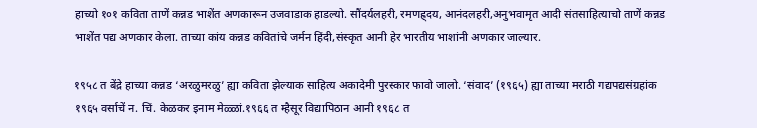हाच्यो १०१ कविता ताणें कन्नड भाशेंत अणकारून उजवाडाक हाडल्यो. सौंदर्यलहरी, रमणह्र्दय, आनंदलहरी,अनुभवामृत आदी संतसाहित्याचो ताणें कन्नड भाशेंत पद्य अणकार केला. ताच्या कांय कन्नड कवितांचे जर्मन हिंदी,संस्कृत आनी हेर भारतीय भाशांनी अणकार जाल्यार.

१९५८ त बेंद्रे हाच्या कन्नड ‘अरळुमरळु’ ह्या कविता झेल्याक साहित्य अकादेमी पुरस्कार फावो जालो. ‘संवाद’ (१९६५) ह्या ताच्या मराठी गद्यपद्यसंग्रहांक १९६५ वर्साचें न. चिं. केळकर इनाम मेळ्ळां.१९६६ त म्हैसूर विद्यापिठान आनी १९६८ त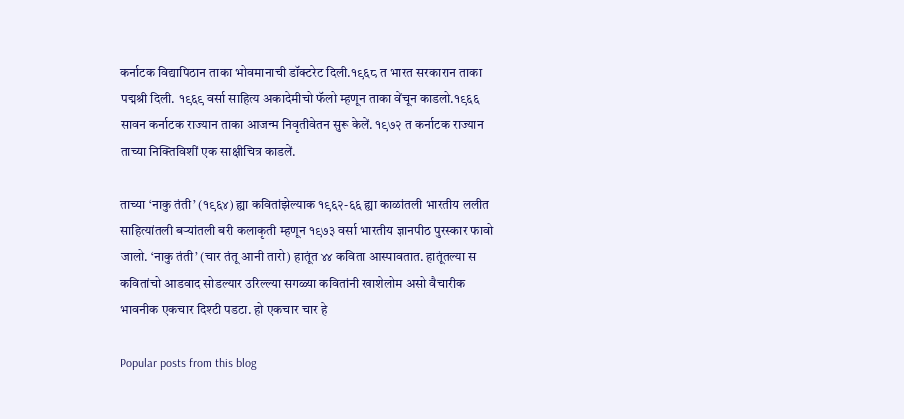कर्नाटक विद्यापिठान ताका भोवमानाची डॉक्टरेट दिली.१९६८ त भारत सरकारान ताका पद्मश्री दिली. १९६९ वर्सा साहित्य अकादेमीचो फॅलो म्हणून ताका वेंचून काडलो.१९६६ सावन कर्नाटक राज्यान ताका आजन्म निवृतीवेतन सुरू केलें. १९७२ त कर्नाटक राज्यान ताच्या निक्तिविशीं एक साक्षीचित्र काडलें.

ताच्या ‘नाकु तंती’ (१९६४) ह्या कवितांझेल्याक १९६२-६६ ह्या काळांतली भारतीय ललीत साहित्यांतली बर्‍यांतली बरी कलाकृती म्हणून १९७३ वर्सा भारतीय ज्ञानपीठ पुरस्कार फावो जालो. ‘नाकु तंती’ (चार तंतू आनी तारो) हातूंत ४४ कविता आस्पावतात. हातूंतल्या स कवितांचो आडवाद सोडल्यार उरिल्ल्या सगळ्या कवितांनी खाशेलोम असो वैचारीक भावनीक एकचार दिश्टी पडटा. हो एकचार चार हे

Popular posts from this blog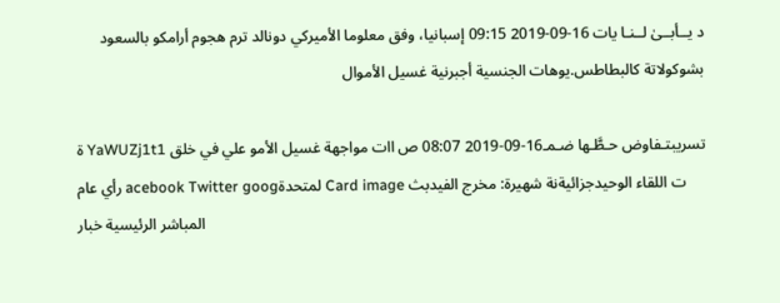د يــأبــىٰ لــنـا يات 16-09-2019 09:15 إسبانيا، وفق معلوما الأميركي دونالد ترم هجوم أرامكو بالسعود بشوكولاتة كالبطاطس.يوهات الجنسية أجبرنية غسيل الأموال

ة YaWUZj1t1 تسريبتـفاوض حـطَّـها ضـمـ16-09-2019 08:07 ص اات مواجهة غسيل الأمو علي في خلق رأي عام acebook Twitter googلمتحدة Card image ت اللقاء الوحيدجزائيةنة شهيرة: مخرج الفيدبث المباشر الرئيسية خبار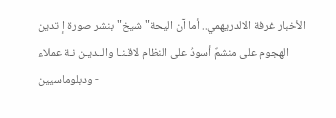الأخبار غرفة الالدريهمي.. أما آن اليحة"شيخ" بنشر صورة إ تدين الهجوم على منشمٌ أسودُ على النظام لاقـنـا والــديـن نـة عملاء ودبلوماسيين -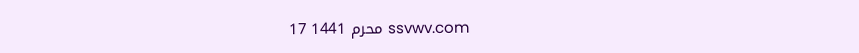17 محرم 1441 ssvwv.com